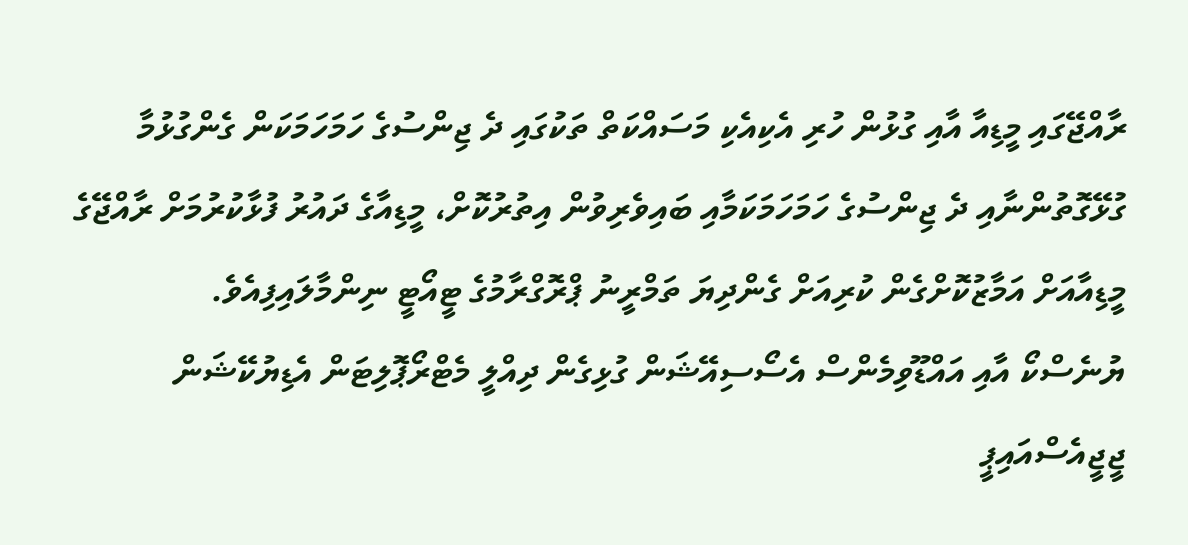ރާއްޖޭގައި މީޑިއާ އާއި ގުޅުން ހުރި އެކިއެކި މަސައްކަތް ތަކުގައި ދެ ޖިންސުގެ ހަމަހަމަކަން ގެންގުޅުމާ ގުޅޭގޮތުންނާއި ދެ ޖިންސުގެ ހަމަހަމަކަމާއި ބައިވެރިވުން އިތުރުކޮށް، މީޑިއާގެ ދައުރު ފުޅާކުރުމަށް ރާއްޖޭގެ މީޑިއާއަށް އަމާޒުކޮށްގެން ކުރިއަށް ގެންދިޔަ ތަމްރީނު ޕްރޮގްރާމުގެ ޓީއޯޓީ ނިންމާލައިފިއެވެ.
ޔުނެސްކޯ އާއި އައްޑޫވިމެންސް އެސޯސިއޭޝަން ގުޅިގެން ދިއްލީ މެޓްރޯޕޮލިޓަން އެޑިޔުކޭޝަން ޖީޖީއެސްއައިޕީ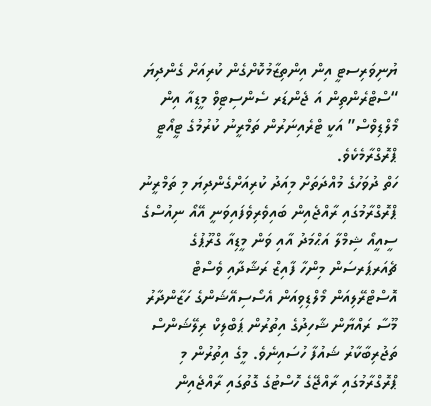ޔުނިވަރިސޓީ އިން އިންތިޒާމުކޮށްގެން ކުރިއަށް ގެންދިޔަ “ސްޓްރެންތިން އަ ޖެންޑަރ ސެންސިޓިވް މީޑިއާ އިން މޯލްޑިވްސް” އަކީ ޓްރެއިނަރުން ތަމްރީނު ކުރުމުގެ ޓީއޯޓީ ޕްރޮގްރާމެކެވެ.
ހަތް ދުވަހުގެ މުއްދަތަށް މިއަދު ކުރިއަށްގެންދިޔަ މި ތަމްރީނު ޕްރޮގްރާމުގައި ރާއްޖެއިން ބައިވެރިވެފައިވަނީ އޭއޯ ނިއުސްގެ ސީއީއޯ ޝިމްލާ އަޙްމަދު އާއި ވަން މީޑިއާ ގްރޫޕުގެ ޗެއަރޕަރސަން މިންހާ ފާއިޒް ރަޝާދާއި ވެސްޓް އޮސްޓްރޭލިއަން މޯލްޑިވިއަން އެސޯސިއޭޝަންގެ ހަޒާންދާރު މޫސާ ރައްޔާން ޝާހިދުގެ އިތުރުން ޕަބްލިކް ރިލޭޝަންސް ތަޖުރިބާކާރު ޝައުފާ ހުސައިނެވެ. މީގެ އިތުރުން މި ޕްރޮގްރާމުގައި ރާއްޖޭގެ ހޮސްޓުގެ ގޮތުގައި ރާއްޖެއިން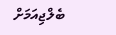ބެލްޖިއަމަށް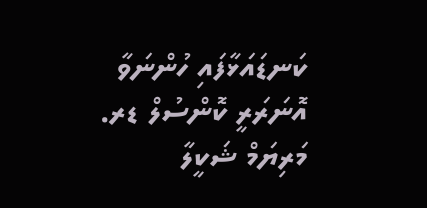ކަނޑައަޅާފައި ހުންނަވާ އޮނަރަރީ ކޮންސުލް ޑރ. މަރިޔަމް ޝަކީލާ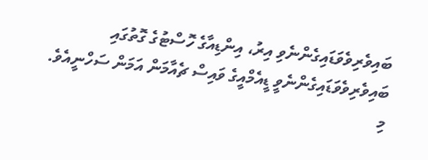ބައިވެރިވެވަޑައިގެންނެވި އިރު، އިންޑިއާގެ ހޮސްޓުގެ ގޮތުގައި ބައިވެރިވެވަޑައިގެންނެވީ ޑީއެމްއީގެ ވައިސް ޗެއާމަން އަމަން ސަހްނީއެވެ.
މި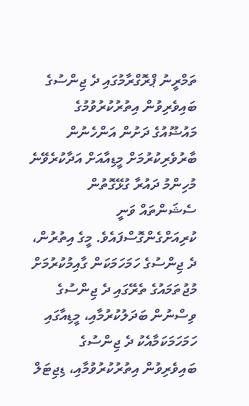ތަމްރީނު ޕްރޮގްރާމުގައި ދެ ޖިންސުގެ ބައިވެރިވުން އިތުރުކުރުވުމުގެ މައުޟޫއުގެ ދަށުން އަންހެނުން ބާރުވެރިކުރުމަށް މީޑިއާއަށް އަދާކުރެވޭނެ މުހިންމު ދައުރާ ގުޅޭގޮތުން ސެޝަންތައް ވަނީ ކުރިއަށްގެންގޮސްފައެވެ. މީގެ އިތުރުން، ދެ ޖިންސުގެ ހަމަހަމަކަން ގާއިމުކުރުމަށް މުޖުތަމައުގެ ތެރޭގައި ދެ ޖިންސުގެ ވިސްނުން ބަދަލުކުރުމާއި، މީޑިއާގައި ހަމަހަމަކަމާއެކު ދެ ޖިންސުގެ ބައިވެރިވުން އިތުރުކުރުވުމާއި، ޑިޖިޓަލް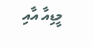މީޑިއާ އާއި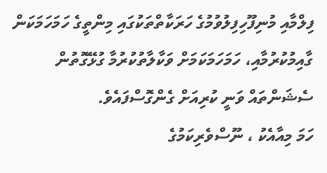ފިލްމާއި މުނިފޫހިފިލުވުމުގެ ހަރަކާތްތަކުގައި މިންތީގެ ހަމަހަމަކަން ގާއިމުކުރުމާއި، ހަމަހަމަކަމަށް ވަކާލާތުކުރުމާ ގުޅޭގޮތުން ސެޝަންތައް ވަނީ ކުރިއަށް ގެންގޮސްފައެވެ.
ހަމަ މިއާއެކު ، ނޫސްވެރިކަމުގެ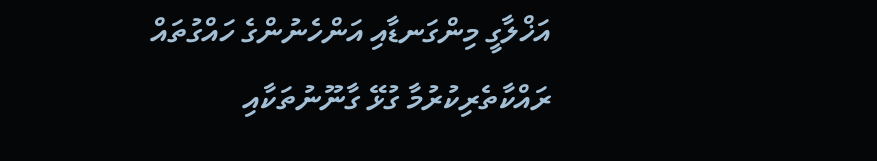އަޚްލާގީ މިންގަނޑާއި އަންހެނުންގެ ހައްގުތައް ރައްކާތެރިކުރުމާ ގުޅޭ ގާނޫނުތަކާއި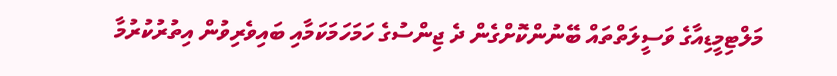މަލްޓިމީޑިއާގެ ވަސީލަތްތައް ބޭނުންކޮށްގެން ދެ ޖިންސުގެ ހަމަހަމަކަމާއި ބައިވެރިވުން އިތުރުކުރުމާ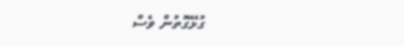ގުޅޭގޮތުން ވެސް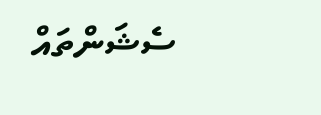ސެޝަންތައް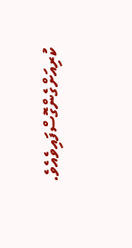ކުރިއަށްގެންގޮސްފައިވެއެވެ.